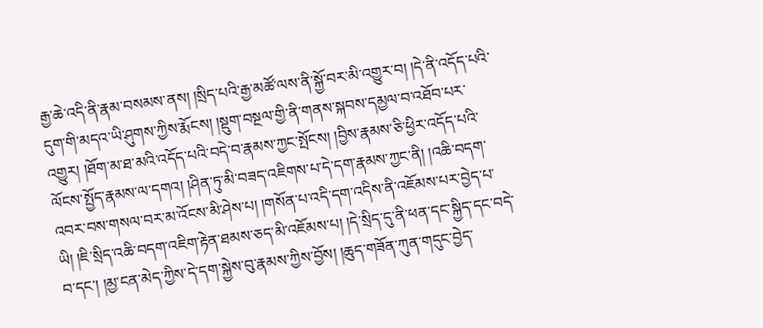རྒྱ་ཆེ་འདི་ནི་རྣམ་བསམས་ནས། །སྲིད་པའི་རྒྱ་མཚོ་ལས་ནི་སྐྱོ་བར་མི་འགྱུར་བ། །དེ་ནི་འདོད་པའི་དུག་གི་མདའ་ཡི་ཤུགས་ཀྱིས་རྨོངས། །སྡུག་བསྔལ་གྱི་ནི་གནས་སྐབས་དམྱལ་བ་འཐོབ་པར་འགྱུར། །ཐོག་མ་ཐ་མའི་འདོད་པའི་བདེ་བ་རྣམས་ཀྱང་སྤོངས། །བྱིས་རྣམས་ཅི་ཕྱིར་འདོད་པའི་ལོངས་སྤྱོད་རྣམས་ལ་དགའ། །ཤིན་ཏུ་མི་བཟད་འཇིགས་པ་དེ་དག་རྣམས་ཀྱང་ནི། །འཆི་བདག་འབར་བས་གསལ་བར་མ་འོངས་མི་ཤེས་པ། །གསོན་པ་འདི་དག་འདིས་ནི་འཇོམས་པར་བྱེད་པ་ཡི། །ཇི་སྲིད་འཆི་བདག་འཇིག་རྟེན་ཐམས་ཅད་མི་འཇོམས་པ། །དེ་སྲིད་དུ་ནི་ཕན་དང་སྐྱིད་དང་བདེ་བ་དང་། །མྱ་ངན་མེད་ཀྱིས་དེ་དག་སྐྱེས་བུ་རྣམས་ཀྱིས་བྱོས། །ཆུད་གཟོན་ཀུན་གདུང་བྱེད་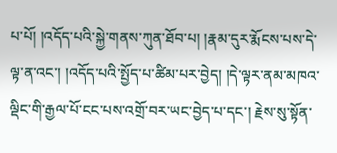པ་པོ། །འདོད་པའི་སྐྱེ་གནས་ཀུན་ཐོབ་པ། །རྣམ་དུར་རྨོངས་པས་དེ་ལྟ་ན་འང་། །འདོད་པའི་སྤྱོད་པ་ཚིམ་པར་བྱེད། །དེ་ལྟར་ནམ་མཁའ་ལྡིང་གི་རྒྱལ་པོ་ངང་པས་འགྲོ་བར་ཡང་བྱེད་པ་དང་། རྗེས་སུ་སྟོན་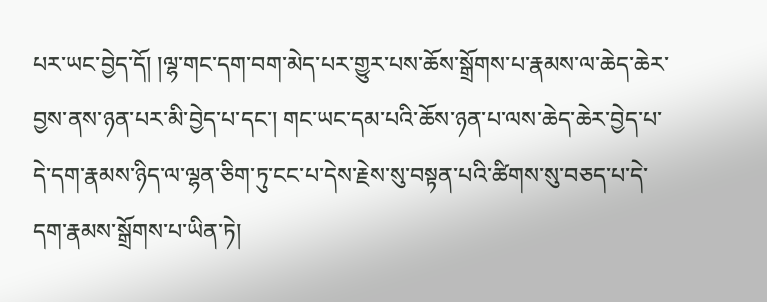པར་ཡང་བྱེད་དོ། །ལྷ་གང་དག་བག་མེད་པར་གྱུར་པས་ཆོས་སྒྲོགས་པ་རྣམས་ལ་ཆེད་ཆེར་བྱས་ནས་ཉན་པར་མི་བྱེད་པ་དང་། གང་ཡང་དམ་པའི་ཆོས་ཉན་པ་ལས་ཆེད་ཆེར་བྱེད་པ་དེ་དག་རྣམས་ཉིད་ལ་ལྷན་ཅིག་ཏུ་ངང་པ་དེས་རྗེས་སུ་བསྟན་པའི་ཚིགས་སུ་བཅད་པ་དེ་དག་རྣམས་སྒྲོགས་པ་ཡིན་ཏེ།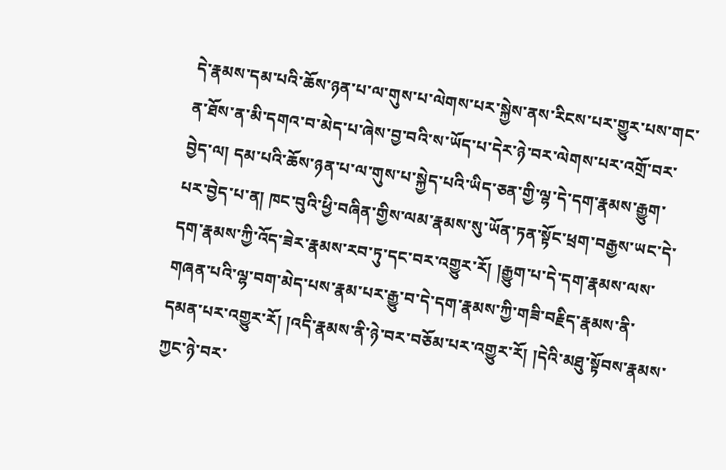དེ་རྣམས་དམ་པའི་ཆོས་ཉན་པ་ལ་གུས་པ་ལེགས་པར་སྐྱེས་ནས་རིངས་པར་གྱུར་པས་གང་ན་ཐོས་ན་མི་དགའ་བ་མེད་པ་ཞེས་བྱ་བའི་ས་ཡོད་པ་དེར་ཉེ་བར་ལེགས་པར་འགྲོ་བར་བྱེད་ལ། དམ་པའི་ཆོས་ཉན་པ་ལ་གུས་པ་སྐྱེད་པའི་ཡིད་ཅན་གྱི་ལྷ་དེ་དག་རྣམས་རྒྱུག་པར་བྱེད་པ་ན། ཁང་བུའི་ཕྱི་བཞིན་གྱིས་ལམ་རྣམས་སུ་ཡོན་ཏན་སྟོང་ཕྲག་བརྒྱས་ཡང་དེ་དག་རྣམས་ཀྱི་འོད་ཟེར་རྣམས་རབ་ཏུ་དང་བར་འགྱུར་རོ། །རྒྱུག་པ་དེ་དག་རྣམས་ལས་གཞན་པའི་ལྷ་བག་མེད་པས་རྣམ་པར་རྒྱུ་བ་དེ་དག་རྣམས་ཀྱི་གཟི་བརྗིད་རྣམས་ནི་དམན་པར་འགྱུར་རོ། །འདི་རྣམས་ནི་ཉེ་བར་བཅོམ་པར་འགྱུར་རོ། །དེའི་མཐུ་སྟོབས་རྣམས་ཀྱང་ཉེ་བར་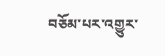བཅོམ་པར་འགྱུར་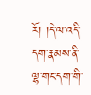རོ། །དེ་ལ་འདི་དག་རྣམས་ནི་ལྷ་གང་དག་གི་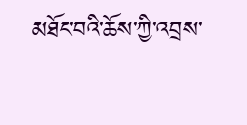མཐོང་བའི་ཆོས་ཀྱི་འབྲས་